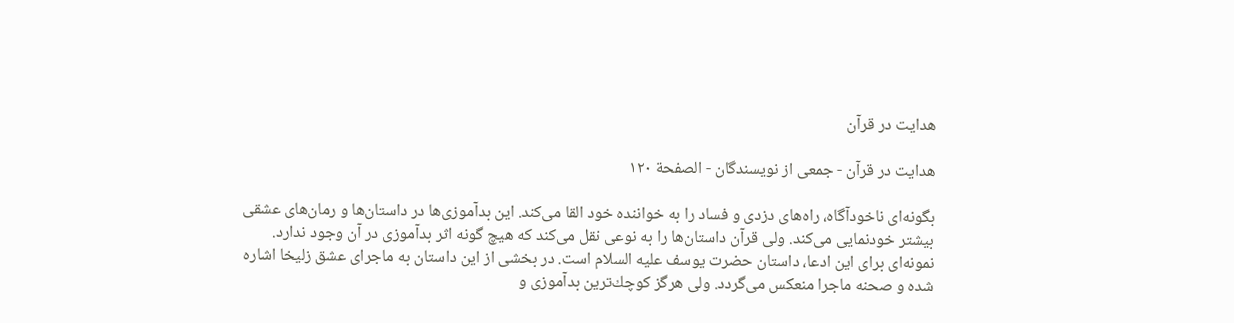هدايت در قرآن

هدايت در قرآن - جمعی از نویسندگان - الصفحة ١٢٠

بگونه‌اى ناخودآگاه، راه‌هاى دزدى و فساد را به خواننده خود القا مى‌كند. اين بدآموزى‌ها در داستان‌ها و رمان‌هاى عشقى بيشتر خودنمايى مى‌كند. ولى قرآن داستان‌ها را به نوعى نقل مى‌كند كه هيچ گونه اثر بدآموزى در آن وجود ندارد. نمونه‌اى براى اين ادعا، داستان حضرت يوسف عليه السلام است. در بخشى از اين داستان به ماجراى عشق زليخا اشاره شده و صحنه ماجرا منعكس مى‌گردد. ولى هرگز كوچك‌ترين بدآموزى و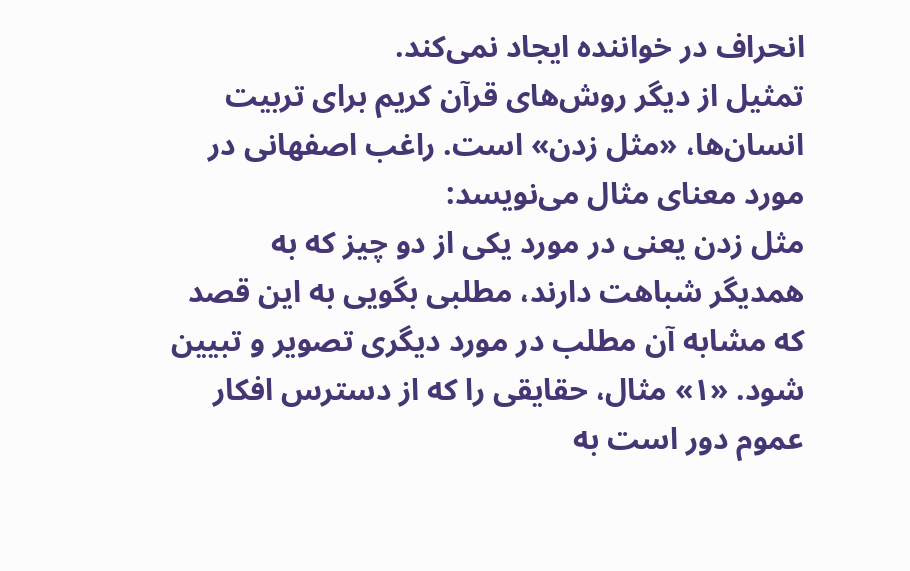انحراف در خواننده ايجاد نمى‌كند.
تمثيل‌ از ديگر روش‌هاى قرآن كريم براى تربيت انسان‌ها، «مثل زدن» است. راغب اصفهانى در مورد معناى مثال مى‌نويسد:
مثل زدن يعنى در مورد يكى از دو چيز كه به همديگر شباهت دارند، مطلبى بگويى به اين قصد كه مشابه آن مطلب در مورد ديگرى تصوير و تبيين شود. «١» مثال، حقايقى را كه از دسترس افكار عموم دور است به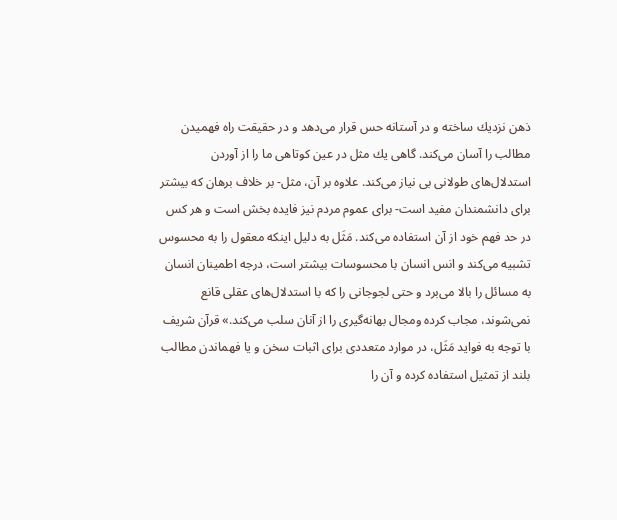ذهن نزديك ساخته و در آستانه حس قرار مى‌دهد و در حقيقت راه فهميدن مطالب را آسان مى‌كند. گاهى يك مثل در عين كوتاهى ما را از آوردن استدلال‌هاى طولانى بى نياز مى‌كند. علاوه بر آن، مثل- بر خلاف برهان كه بيشتر براى دانشمندان مفيد است- براى عموم مردم نيز فايده بخش است و هر كس در حد فهم خود از آن استفاده مى‌كند. مَثَل به دليل اينكه معقول را به محسوس تشبيه مى‌كند و انس انسان با محسوسات بيشتر است، درجه اطمينان انسان به مسائل را بالا مى‌برد و حتى لجوجانى را كه با استدلال‌هاى عقلى قانع نمى‌شوند، مجاب كرده ومجال بهانه‌گيرى را از آنان سلب مى‌كند.» قرآن شريف با توجه به فوايد مَثَل، در موارد متعددى براى اثبات سخن و يا فهماندن مطالب بلند از تمثيل استفاده كرده و آن را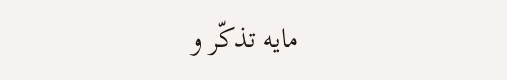مايه تذكّر و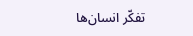تفكّر انسان‌ها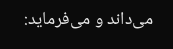مى‌داند و مى‌فرمايد: